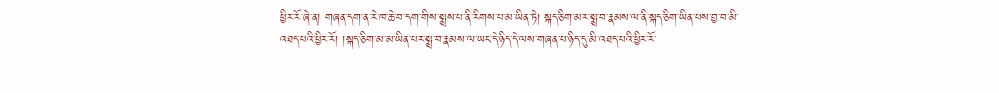ཕྱིར་རོ་ཞེ་ན། གཞན་དག་ན་རེ་ཁ་ཆེ་བ་དག་གིས་སྨྲས་པ་ནི་རིགས་པ་མ་ཡིན་ཏེ། སྐད་ཅིག་མར་སྨྲ་བ་རྣམས་ལ་ནི་སྐད་ཅིག་ཡིན་པས་བྱ་བ་མི་འཐད་པའི་ཕྱིར་རོ། །སྐད་ཅིག་མ་མ་ཡིན་པར་སྨྲ་བ་རྣམས་ལ་ཡང་དེ་ཉིད་དེ་ལས་གཞན་པ་ཉིད་དུ་མི་འཐད་པའི་ཕྱིར་རོ་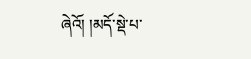ཞེའོ། །མདོ་སྡེ་པ་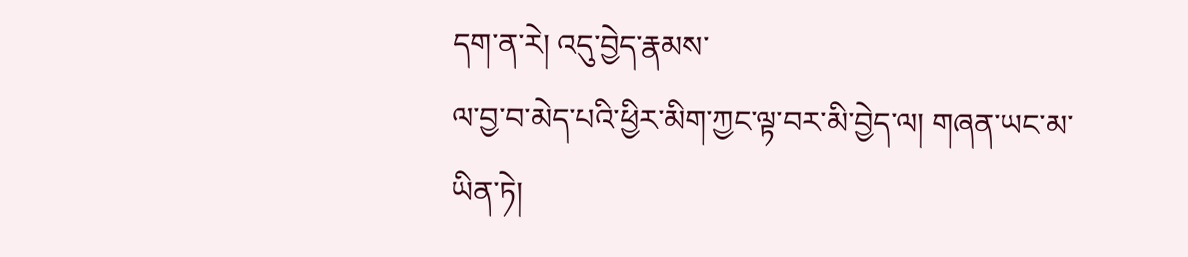དག་ན་རེ། འདུ་བྱེད་རྣམས་
ལ་བྱ་བ་མེད་པའི་ཕྱིར་མིག་ཀྱང་ལྟ་བར་མི་བྱེད་ལ། གཞན་ཡང་མ་ཡིན་ཏེ།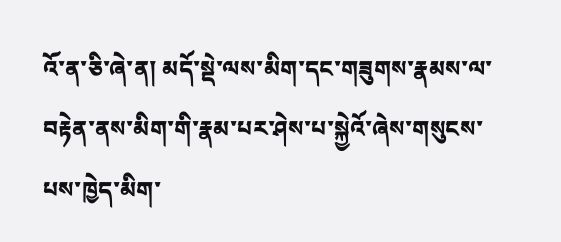འོ་ན་ཅི་ཞེ་ན། མདོ་སྡེ་ལས་མིག་དང་གཟུགས་རྣམས་ལ་བརྟེན་ནས་མིག་གི་རྣམ་པར་ཤེས་པ་སྐྱེའོ་ཞེས་གསུངས་པས་ཁྱེད་མིག་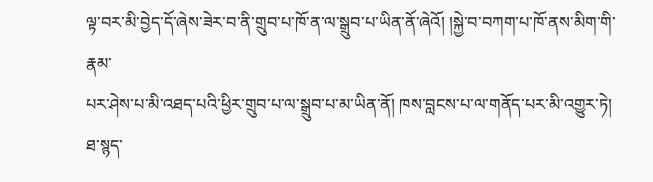ལྟ་བར་མི་བྱེད་དོ་ཞེས་ཟེར་བ་ནི་གྲུབ་པ་ཁོ་ན་ལ་སྒྲུབ་པ་ཡིན་ནོ་ཞེའོ། །སྐྱེ་བ་བཀག་པ་ཁོ་ནས་མིག་གི་རྣམ་
པར་ཤེས་པ་མི་འཐད་པའི་ཕྱིར་གྲུབ་པ་ལ་སྒྲུབ་པ་མ་ཡིན་ནོ། ཁས་བླངས་པ་ལ་གནོད་པར་མི་འགྱུར་ཏེ། ཐ་སྙད་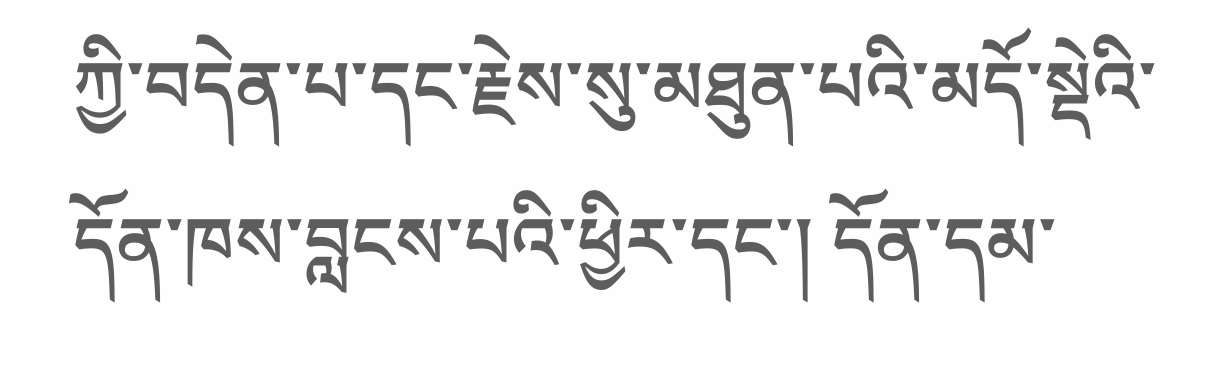ཀྱི་བདེན་པ་དང་རྗེས་སུ་མཐུན་པའི་མདོ་སྡེའི་དོན་ཁས་བླངས་པའི་ཕྱིར་དང་། དོན་དམ་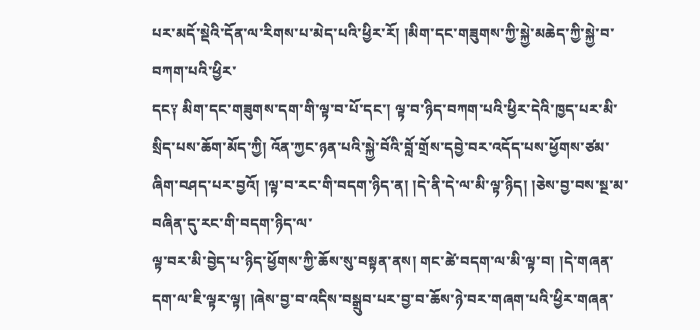པར་མདོ་སྡེའི་དོན་ལ་རིགས་པ་མེད་པའི་ཕྱིར་རོ། །མིག་དང་གཟུགས་ཀྱི་སྐྱེ་མཆེད་ཀྱི་སྐྱེ་བ་བཀག་པའི་ཕྱིར་
དང༑ མིག་དང་གཟུགས་དག་གི་ལྟ་བ་པོ་དང་། ལྟ་བ་ཉིད་བཀག་པའི་ཕྱིར་དེའི་ཁྱད་པར་མི་སྲིད་པས་ཆོག་མོད་ཀྱི། འོན་ཀྱང་ཉན་པའི་སྐྱེ་བོའི་བློ་གྲོས་དབྱེ་བར་འདོད་པས་ཕྱོགས་ཙམ་ཞིག་བཤད་པར་བྱའོ། །ལྟ་བ་རང་གི་བདག་ཉིད་ན། །དེ་ནི་དེ་ལ་མི་ལྟ་ཉིད། །ཅེས་བྱ་བས་སྔ་མ་བཞིན་དུ་རང་གི་བདག་ཉིད་ལ་
ལྟ་བར་མི་བྱེད་པ་ཉིད་ཕྱོགས་ཀྱི་ཆོས་སུ་བསྟན་ནས། གང་ཚེ་བདག་ལ་མི་ལྟ་བ། །དེ་གཞན་དག་ལ་ཇི་ལྟར་ལྟ། །ཞེས་བྱ་བ་འདིས་བསྒྲུབ་པར་བྱ་བ་ཆོས་ཉེ་བར་གཞག་པའི་ཕྱིར་གཞན་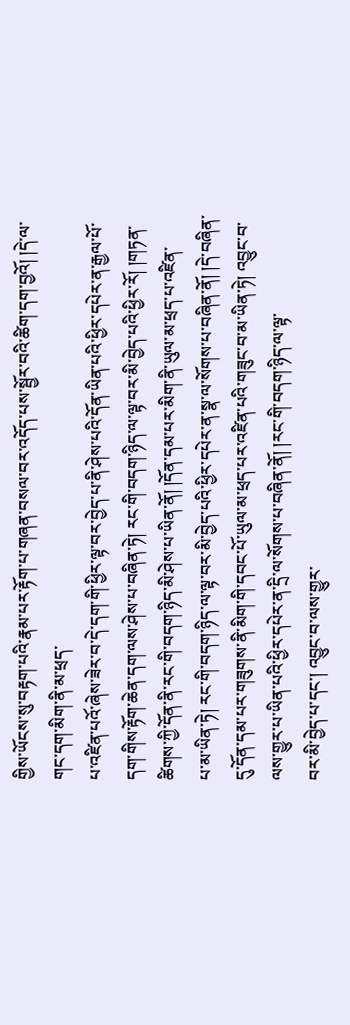གྱིས་ཡོངས་སུ་བརྟག་པའི་རྣམ་པར་རྟོག་པ་གཞན་བསལ་བར་འདོད་པས་སྦྱོར་བའི་ཚིག་དག་བྱའོ། །དེ་ལ་གང་དག་མིག་ནི་མ་ཕྲད་
པ་འཛིན་པའོ་ཞེས་ཟེར་བ་དེ་དག་གི་ཕྱིར་ལྟ་བར་བྱེད་པ་ནི་ཤེས་པའི་དོན་ཡིན་པའི་ཕྱིར་དཔེར་ན་རྒྱལ་པོ་དག་གིས་རྟོག་ཆེན་དག་ལས་ཤེས་པ་བཞིན་ཏེ། རང་གི་བདག་ཉིད་ལ་ལྟ་བར་མི་བྱེད་པའི་ཕྱིར་རོ། །གཏན་ཚིགས་ཀྱི་དོན་ནི་རང་གི་བདག་ཉིད་མི་ཤེས་པ་ཡིན་ནོ། །དོན་དམ་པར་མིག་ནི་ཡུལ་མ་ཕྲད་པ་འཛིན་
པ་མ་ཡིན་ཏེ། རང་གི་བདག་ཉིད་ལ་ལྟ་བར་མི་བྱེད་པའི་ཕྱིར་དཔེར་ན་སྣ་ལ་སོགས་པ་བཞིན་ནོ། །དེ་བཞིན་དུ་དོན་དམ་པར་གཟུགས་ནི་མིག་གི་དབང་པོ་ཡུལ་མ་ཕྲད་པར་འཛིན་པའི་གཟུང་བ་མ་ཡིན་ཏེ། འབྱུང་བ་ལས་གྱུར་པ་ཡིན་པའི་ཕྱིར་དཔེར་ན་དྲི་ལ་སོགས་པ་བཞིན་ནོ། །རང་གི་བདག་ཉིད་ལ་ལྟ་
བར་མི་བྱེད་པ་དང་། འབྱུང་བ་ལས་གྱུར་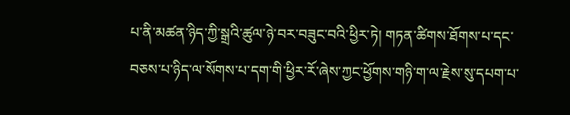པ་ནི་མཚན་ཉིད་ཀྱི་སྒྲའི་ཚུལ་ཉེ་བར་བཟུང་བའི་ཕྱིར་ཏེ། གཏན་ཚིགས་ཐོགས་པ་དང་བཅས་པ་ཉིད་ལ་སོགས་པ་དག་གི་ཕྱིར་རོ་ཞེས་ཀྱང་ཕྱོགས་གཉི་ག་ལ་རྗེས་སུ་དཔག་པ་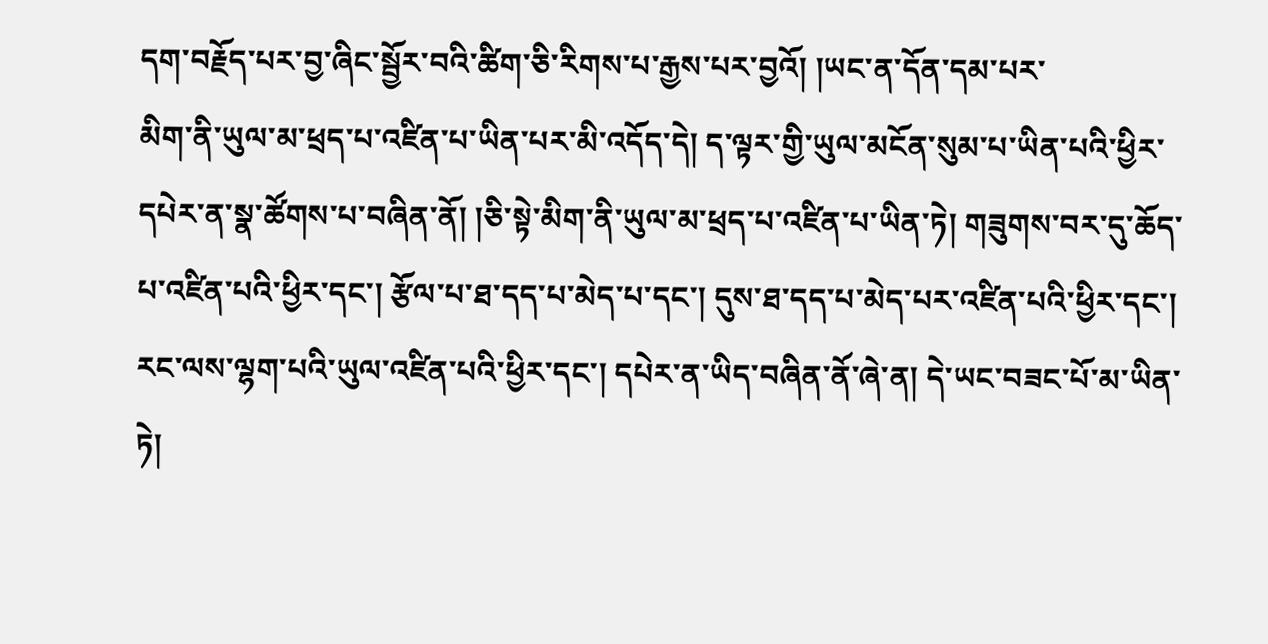དག་བརྗོད་པར་བྱ་ཞིང་སྦྱོར་བའི་ཚིག་ཅི་རིགས་པ་རྒྱས་པར་བྱའོ། །ཡང་ན་དོན་དམ་པར་
མིག་ནི་ཡུལ་མ་ཕྲད་པ་འཛིན་པ་ཡིན་པར་མི་འདོད་དེ། ད་ལྟར་གྱི་ཡུལ་མངོན་སུམ་པ་ཡིན་པའི་ཕྱིར་དཔེར་ན་སྣ་ཚོགས་པ་བཞིན་ནོ། །ཅི་སྟེ་མིག་ནི་ཡུལ་མ་ཕྲད་པ་འཛིན་པ་ཡིན་ཏེ། གཟུགས་བར་དུ་ཆོད་པ་འཛིན་པའི་ཕྱིར་དང་། རྩོལ་པ་ཐ་དད་པ་མེད་པ་དང་། དུས་ཐ་དད་པ་མེད་པར་འཛིན་པའི་ཕྱིར་དང་།
རང་ལས་ལྷག་པའི་ཡུལ་འཛིན་པའི་ཕྱིར་དང་། དཔེར་ན་ཡིད་བཞིན་ནོ་ཞེ་ན། དེ་ཡང་བཟང་པོ་མ་ཡིན་ཏེ།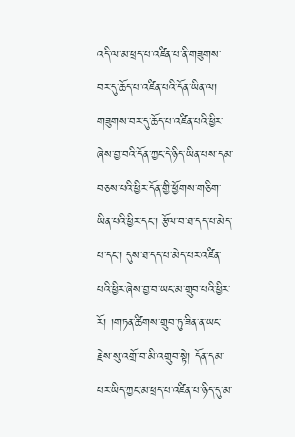འདི་ལ་མ་ཕྲད་པ་འཛིན་པ་ནི་གཟུགས་བར་དུ་ཆོད་པ་འཛིན་པའི་དོན་ཡིན་ལ། གཟུགས་བར་དུ་ཆོད་པ་འཛིན་པའི་ཕྱིར་ཞེས་བྱ་བའི་དོན་ཀྱང་དེ་ཉིད་ཡིན་པས་དམ་བཅས་པའི་ཕྱིར་དོན་གྱི་ཕྱོགས་གཅིག་
ཡིན་པའི་ཕྱིར་དང་། རྩོལ་བ་ཐ་དད་པ་མེད་པ་དང་། དུས་ཐ་དད་པ་མེད་པར་འཛིན་པའི་ཕྱིར་ཞེས་བྱ་བ་ཡང་མ་གྲུབ་པའི་ཕྱིར་རོ། །གཏན་ཚིགས་གྲུབ་ཏུ་ཟིན་ན་ཡང་རྗེས་སུ་འགྲོ་བ་མི་འགྲུབ་སྟེ། དོན་དམ་པར་ཡིད་ཀྱང་མ་ཕྲད་པ་འཛིན་པ་ཉིད་དུ་མ་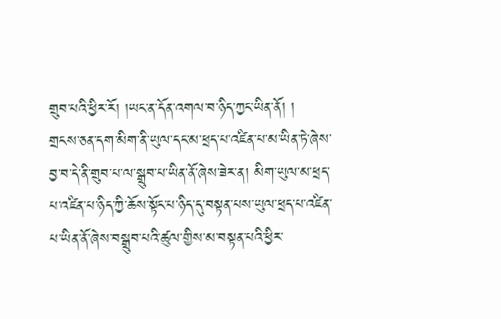གྲུབ་པའི་ཕྱིར་རོ། །ཡང་ན་དོན་འགལ་བ་ཉིད་ཀྱང་ཡིན་ནོ། །
གྲངས་ཅན་དག་མིག་ནི་ཡུལ་དང་མ་ཕྲད་པ་འཛིན་པ་མ་ཡིན་ཏེ་ཞེས་བྱ་བ་དེ་ནི་གྲུབ་པ་ལ་སྒྲུབ་པ་ཡིན་ནོ་ཞེས་ཟེར་ན། མིག་ཡུལ་མ་ཕྲད་པ་འཛིན་པ་ཉིད་ཀྱི་ཆོས་སྟོང་པ་ཉིད་དུ་བསྟན་པས་ཡུལ་ཕྲད་པ་འཛིན་པ་ཡིན་ནོ་ཞེས་བསྒྲུབ་པའི་ཚུལ་གྱིས་མ་བསྟན་པའི་ཕྱིར་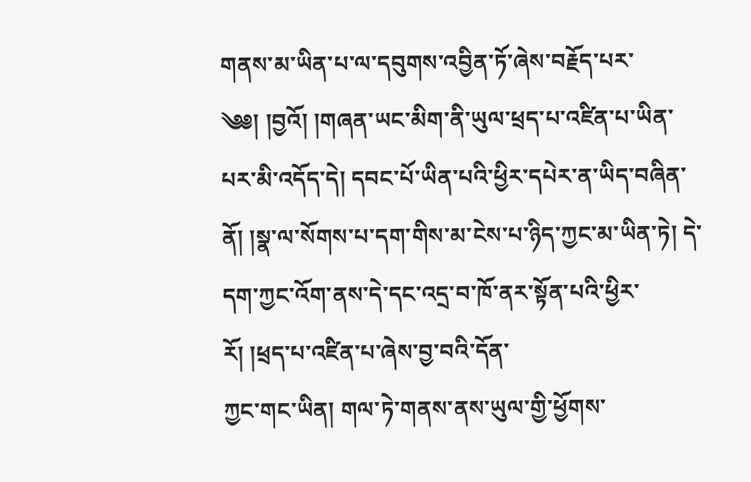གནས་མ་ཡིན་པ་ལ་དབུགས་འབྱིན་ཏོ་ཞེས་བརྗོད་པར་
༄༅། །བྱའོ། །གཞན་ཡང་མིག་ནི་ཡུལ་ཕྲད་པ་འཛིན་པ་ཡིན་པར་མི་འདོད་དེ། དབང་པོ་ཡིན་པའི་ཕྱིར་དཔེར་ན་ཡིད་བཞིན་ནོ། །སྣ་ལ་སོགས་པ་དག་གིས་མ་ངེས་པ་ཉིད་ཀྱང་མ་ཡིན་ཏེ། དེ་དག་ཀྱང་འོག་ནས་དེ་དང་འདྲ་བ་ཁོ་ནར་སྟོན་པའི་ཕྱིར་རོ། །ཕྲད་པ་འཛིན་པ་ཞེས་བྱ་བའི་དོན་
ཀྱང་གང་ཡིན། གལ་ཏེ་གནས་ནས་ཡུལ་གྱི་ཕྱོགས་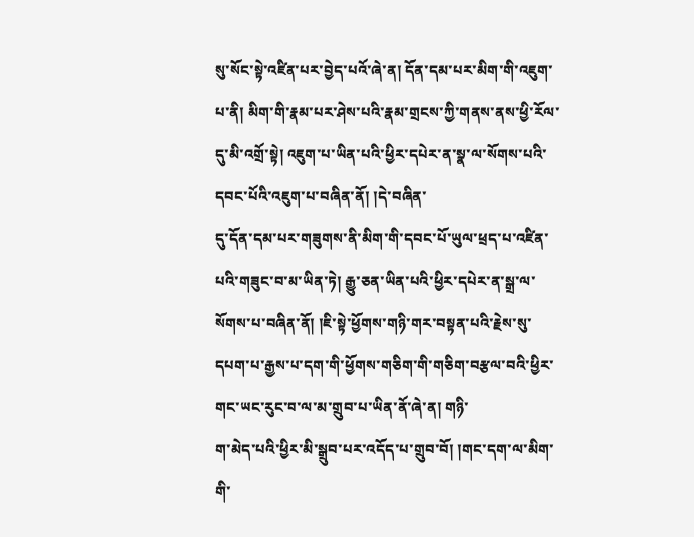སུ་སོང་སྟེ་འཛིན་པར་བྱེད་པའོ་ཞེ་ན། དོན་དམ་པར་མིག་གི་འཇུག་པ་ནི། མིག་གི་རྣམ་པར་ཤེས་པའི་རྣམ་གྲངས་ཀྱི་གནས་ནས་ཕྱི་རོལ་དུ་མི་འགྲོ་སྟེ། འཇུག་པ་ཡིན་པའི་ཕྱིར་དཔེར་ན་སྣ་ལ་སོགས་པའི་དབང་པོའི་འཇུག་པ་བཞིན་ནོ། །དེ་བཞིན་
དུ་དོན་དམ་པར་གཟུགས་ནི་མིག་གི་དབང་པོ་ཡུལ་ཕྲད་པ་འཛིན་པའི་གཟུང་བ་མ་ཡིན་ཏེ། རྒྱུ་ཅན་ཡིན་པའི་ཕྱིར་དཔེར་ན་སྒྲ་ལ་སོགས་པ་བཞིན་ནོ། །ཇི་སྟེ་ཕྱོགས་གཉི་གར་བསྟན་པའི་རྗེས་སུ་དཔག་པ་རྒྱས་པ་དག་གི་ཕྱོགས་གཅིག་གི་གཅིག་བརྩལ་བའི་ཕྱིར་གང་ཡང་རུང་བ་ལ་མ་གྲུབ་པ་ཡིན་ནོ་ཞེ་ན། གཉི་
ག་མེད་པའི་ཕྱིར་མི་སྒྲུབ་པར་འདོད་པ་གྲུབ་བོ། །གང་དག་ལ་མིག་གི་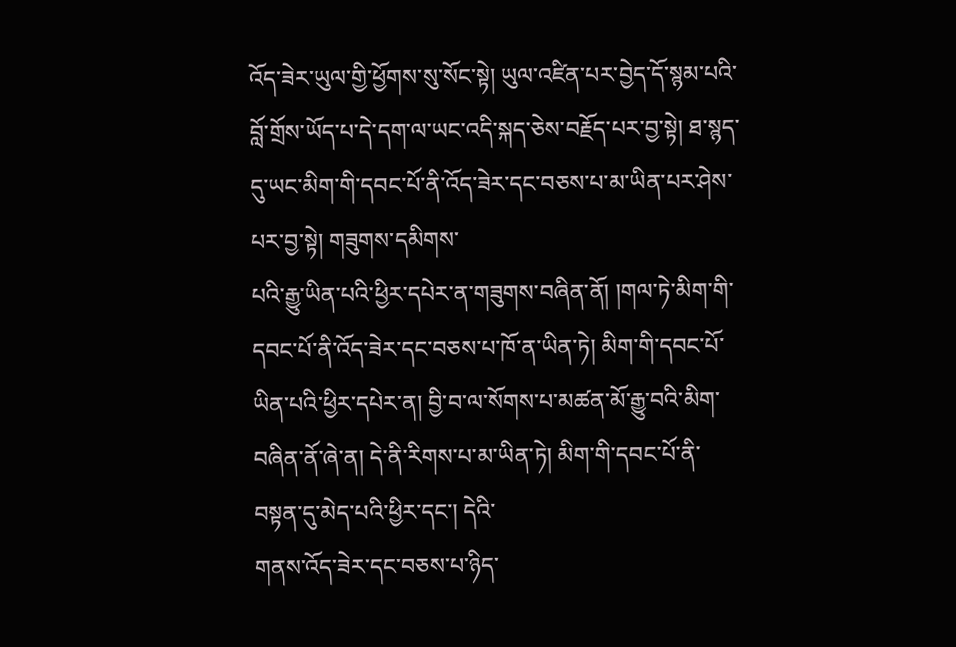འོད་ཟེར་ཡུལ་གྱི་ཕྱོགས་སུ་སོང་སྟེ། ཡུལ་འཛིན་པར་བྱེད་དོ་སྙམ་པའི་བློ་གྲོས་ཡོད་པ་དེ་དག་ལ་ཡང་འདི་སྐད་ཅེས་བརྗོད་པར་བྱ་སྟེ། ཐ་སྙད་དུ་ཡང་མིག་གི་དབང་པོ་ནི་འོད་ཟེར་དང་བཅས་པ་མ་ཡིན་པར་ཤེས་པར་བྱ་སྟེ། གཟུགས་དམིགས་
པའི་རྒྱུ་ཡིན་པའི་ཕྱིར་དཔེར་ན་གཟུགས་བཞིན་ནོ། །གལ་ཏེ་མིག་གི་དབང་པོ་ནི་འོད་ཟེར་དང་བཅས་པ་ཁོ་ན་ཡིན་ཏེ། མིག་གི་དབང་པོ་ཡིན་པའི་ཕྱིར་དཔེར་ན། བྱི་བ་ལ་སོགས་པ་མཚན་མོ་རྒྱུ་བའི་མིག་བཞིན་ནོ་ཞེ་ན། དེ་ནི་རིགས་པ་མ་ཡིན་ཏེ། མིག་གི་དབང་པོ་ནི་བསྟན་དུ་མེད་པའི་ཕྱིར་དང་། དེའི་
གནས་འོད་ཟེར་དང་བཅས་པ་ཉིད་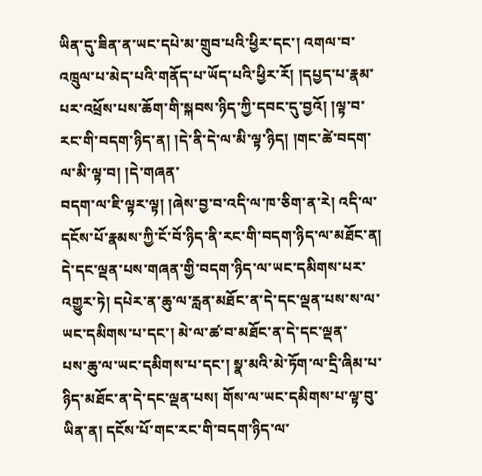ཡིན་དུ་ཟིན་ན་ཡང་དཔེ་མ་གྲུབ་པའི་ཕྱིར་དང་། འགལ་བ་འཁྲུལ་པ་མེད་པའི་གནོད་པ་ཡོད་པའི་ཕྱིར་རོ། །དཔྱད་པ་རྣམ་པར་འཕྲོས་པས་ཆོག་གི་སྐབས་ཉིད་ཀྱི་དབང་དུ་བྱའོ། །ལྟ་བ་རང་གི་བདག་ཉིད་ན། །དེ་ནི་དེ་ལ་མི་ལྟ་ཉིད། །གང་ཚེ་བདག་ལ་མི་ལྟ་བ། །དེ་གཞན་
བདག་ལ་ཇི་ལྟར་ལྟ། །ཞེས་བྱ་བ་འདི་ལ་ཁ་ཅིག་ན་རེ། འདི་ལ་དངོས་པོ་རྣམས་ཀྱི་ངོ་བོ་ཉིད་ནི་རང་གི་བདག་ཉིད་ལ་མཐོང་ན། དེ་དང་ལྡན་པས་གཞན་གྱི་བདག་ཉིད་ལ་ཡང་དམིགས་པར་འགྱུར་ཏེ། དཔེར་ན་ཆུ་ལ་རླན་མཐོང་ན་དེ་དང་ལྡན་པས་ས་ལ་ཡང་དམིགས་པ་དང་། མེ་ལ་ཚ་བ་མཐོང་ན་དེ་དང་ལྡན་
པས་ཆུ་ལ་ཡང་དམིགས་པ་དང་། སྣ་མའི་མེ་ཏོག་ལ་དྲི་ཞིམ་པ་ཉིད་མཐོང་ན་དེ་དང་ལྡན་པས། གོས་ལ་ཡང་དམིགས་པ་ལྟ་བུ་ཡིན་ན། དངོས་པོ་གང་རང་གི་བདག་ཉིད་ལ་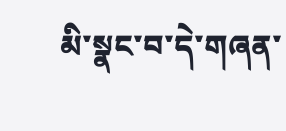མི་སྣང་བ་དེ་གཞན་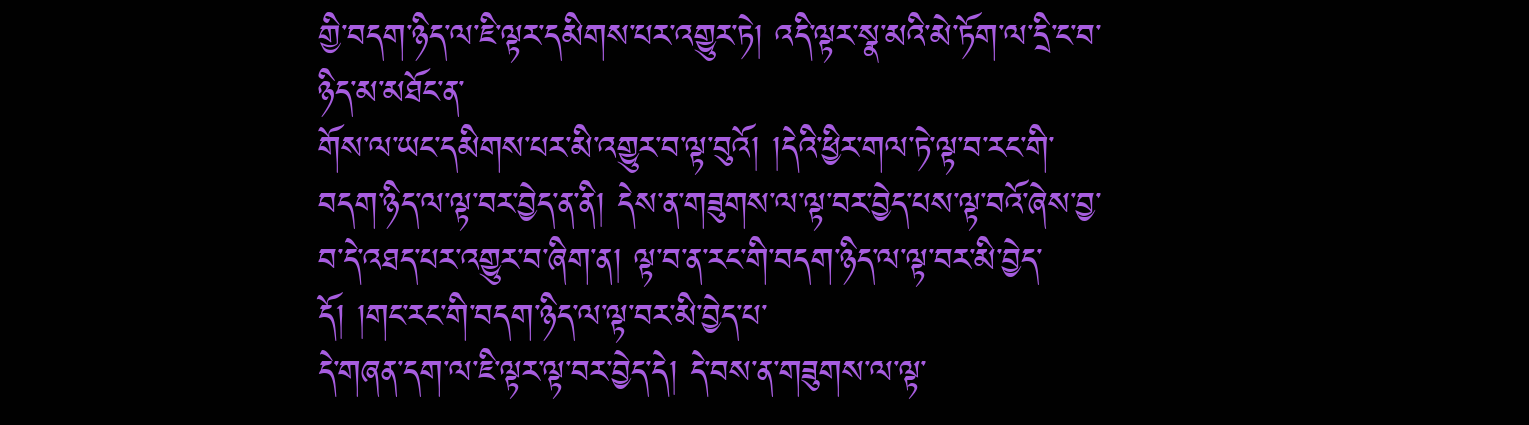གྱི་བདག་ཉིད་ལ་ཇི་ལྟར་དམིགས་པར་འགྱུར་ཏེ། འདི་ལྟར་སྣ་མའི་མེ་ཏོག་ལ་དྲི་ང་བ་ཉིད་མ་མཐོང་ན་
གོས་ལ་ཡང་དམིགས་པར་མི་འགྱུར་བ་ལྟ་བུའོ། །དེའི་ཕྱིར་གལ་ཏེ་ལྟ་བ་རང་གི་བདག་ཉིད་ལ་ལྟ་བར་བྱེད་ན་ནི། དེས་ན་གཟུགས་ལ་ལྟ་བར་བྱེད་པས་ལྟ་བའོ་ཞེས་བྱ་བ་དེ་འཐད་པར་འགྱུར་བ་ཞིག་ན། ལྟ་བ་ན་རང་གི་བདག་ཉིད་ལ་ལྟ་བར་མི་བྱེད་དོ། །གང་རང་གི་བདག་ཉིད་ལ་ལྟ་བར་མི་བྱེད་པ་
དེ་གཞན་དག་ལ་ཇི་ལྟར་ལྟ་བར་བྱེད་དེ། དེ་བས་ན་གཟུགས་ལ་ལྟ་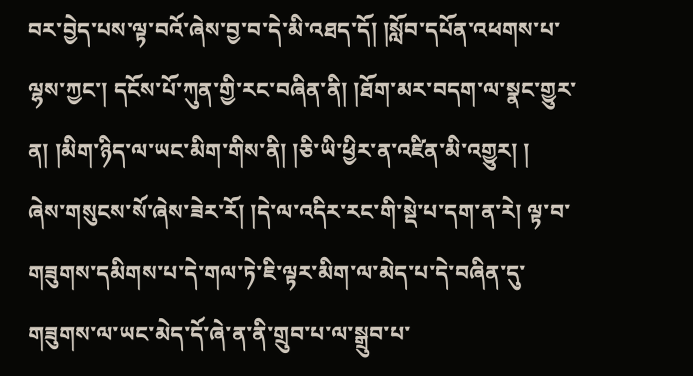བར་བྱེད་པས་ལྟ་བའོ་ཞེས་བྱ་བ་དེ་མི་འཐད་དོ། །སློབ་དཔོན་འཕགས་པ་ལྷས་ཀྱང་། དངོས་པོ་ཀུན་གྱི་རང་བཞིན་ནི། །ཐོག་མར་བདག་ལ་སྣང་གྱུར་ན། །མིག་ཉིད་ལ་ཡང་མིག་གིས་ནི། །ཅི་ཡི་ཕྱིར་ན་འཛིན་མི་འགྱུར། །
ཞེས་གསུངས་སོ་ཞེས་ཟེར་རོ། །དེ་ལ་འདིར་རང་གི་སྡེ་པ་དག་ན་རེ། ལྟ་བ་གཟུགས་དམིགས་པ་དེ་གལ་ཏེ་ཇི་ལྟར་མིག་ལ་མེད་པ་དེ་བཞིན་དུ་གཟུགས་ལ་ཡང་མེད་དོ་ཞེ་ན་ནི་གྲུབ་པ་ལ་སྒྲུབ་པ་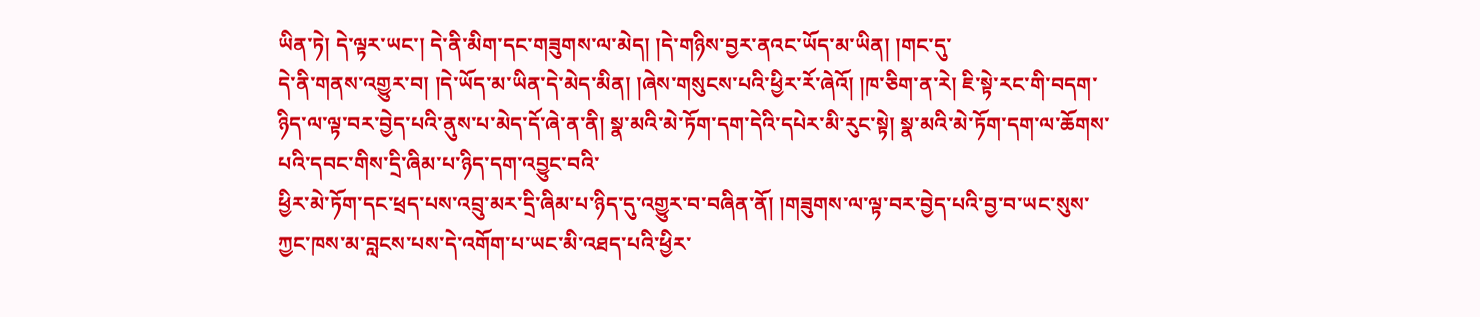ཡིན་ཏེ། དེ་ལྟར་ཡང་། དེ་ནི་མིག་དང་གཟུགས་ལ་མེད། །དེ་གཉིས་བྱར་ནའང་ཡོད་མ་ཡིན། །གང་དུ་
དེ་ནི་གནས་འགྱུར་བ། །དེ་ཡོད་མ་ཡིན་དེ་མེད་མིན། །ཞེས་གསུངས་པའི་ཕྱིར་རོ་ཞེའོ། །ཁ་ཅིག་ན་རེ། ཇི་སྟེ་རང་གི་བདག་ཉིད་ལ་ལྟ་བར་བྱེད་པའི་ནུས་པ་མེད་དོ་ཞེ་ན་ནི། སྣ་མའི་མེ་ཏོག་དག་དེའི་དཔེར་མི་རུང་སྟེ། སྣ་མའི་མེ་ཏོག་དག་ལ་ཆོགས་པའི་དབང་གིས་དྲི་ཞིམ་པ་ཉིད་དག་འབྱུང་བའི་
ཕྱིར་མེ་ཏོག་དང་ཕྲད་པས་འབྲུ་མར་དྲི་ཞིམ་པ་ཉིད་དུ་འགྱུར་བ་བཞིན་ནོ། །གཟུགས་ལ་ལྟ་བར་བྱེད་པའི་བྱ་བ་ཡང་སུས་ཀྱང་ཁས་མ་བླངས་པས་དེ་འགོག་པ་ཡང་མི་འཐད་པའི་ཕྱིར་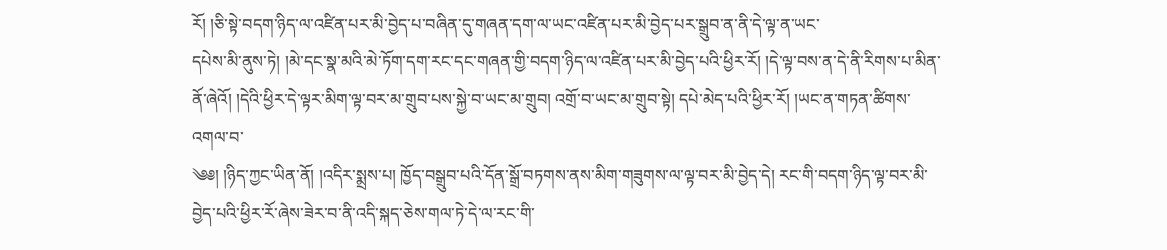རོ། །ཅི་སྟེ་བདག་ཉིད་ལ་འཛིན་པར་མི་བྱེད་པ་བཞིན་དུ་གཞན་དག་ལ་ཡང་འཛིན་པར་མི་བྱེད་པར་སྒྲུབ་ན་ནི་དེ་ལྟ་ན་ཡང་
དཔེས་མི་ནུས་ཏེ། །མེ་དང་སྣ་མའི་མེ་ཏོག་དག་རང་དང་གཞན་གྱི་བདག་ཉིད་ལ་འཛིན་པར་མི་བྱེད་པའི་ཕྱིར་རོ། །དེ་ལྟ་བས་ན་དེ་ནི་རིགས་པ་མིན་ནོ་ཞེའོ། །དེའི་ཕྱིར་དེ་ལྟར་མིག་ལྟ་བར་མ་གྲུབ་པས་སྐྱེ་བ་ཡང་མ་གྲུབ། འགྲོ་བ་ཡང་མ་གྲུབ་སྟེ། དཔེ་མེད་པའི་ཕྱིར་རོ། །ཡང་ན་གཏན་ཚིགས་འགལ་བ་
༄༅། །ཉིད་ཀྱང་ཡིན་ནོ། །འདིར་སྨྲས་པ། ཁྱོད་བསྒྲུབ་པའི་དོན་སྒྲོ་བཏགས་ནས་མིག་གཟུགས་ལ་ལྟ་བར་མི་བྱེད་དེ། རང་གི་བདག་ཉིད་ལྟ་བར་མི་བྱེད་པའི་ཕྱིར་རོ་ཞེས་ཟེར་བ་ནི་འདི་སྐད་ཅེས་གལ་ཏེ་དེ་ལ་རང་གི་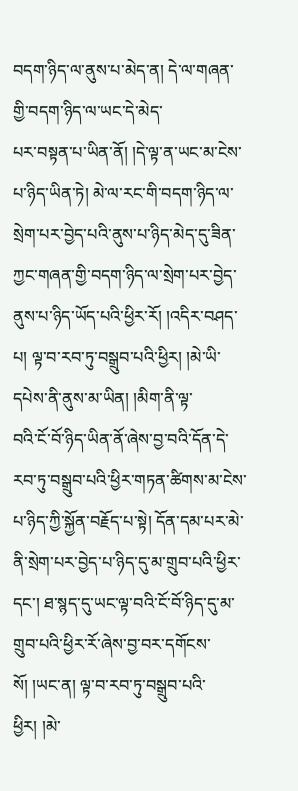བདག་ཉིད་ལ་ནུས་པ་མེད་ན། དེ་ལ་གཞན་གྱི་བདག་ཉིད་ལ་ཡང་དེ་མེད་
པར་བསྟན་པ་ཡིན་ནོ། །དེ་ལྟ་ན་ཡང་མ་ངེས་པ་ཉིད་ཡིན་ཏེ། མེ་ལ་རང་གི་བདག་ཉིད་ལ་སྲེག་པར་བྱེད་པའི་ནུས་པ་ཉིད་མེད་དུ་ཟིན་ཀྱང་གཞན་གྱི་བདག་ཉིད་ལ་སྲེག་པར་བྱེད་ནུས་པ་ཉིད་ཡོད་པའི་ཕྱིར་རོ། །འདིར་བཤད་པ། ལྟ་བ་རབ་ཏུ་བསྒྲུབ་པའི་ཕྱིར། །མེ་ཡི་དཔེས་ནི་ནུས་མ་ཡིན། །མིག་ནི་ལྟ་
བའི་ངོ་བོ་ཉིད་ཡིན་ནོ་ཞེས་བྱ་བའི་དོན་དེ་རབ་ཏུ་བསྒྲུབ་པའི་ཕྱིར་གཏན་ཚིགས་མ་ངེས་པ་ཉིད་ཀྱི་སྐྱོན་བརྗོད་པ་སྟེ། དོན་དམ་པར་མེ་ནི་སྲེག་པར་བྱེད་པ་ཉིད་དུ་མ་གྲུབ་པའི་ཕྱིར་དང་། ཐ་སྙད་དུ་ཡང་ལྟ་བའི་ངོ་བོ་ཉིད་དུ་མ་གྲུབ་པའི་ཕྱིར་རོ་ཞེས་བྱ་བར་དགོངས་སོ། །ཡང་ན། ལྟ་བ་རབ་ཏུ་བསྒྲུབ་པའི་ཕྱིར། །མེ་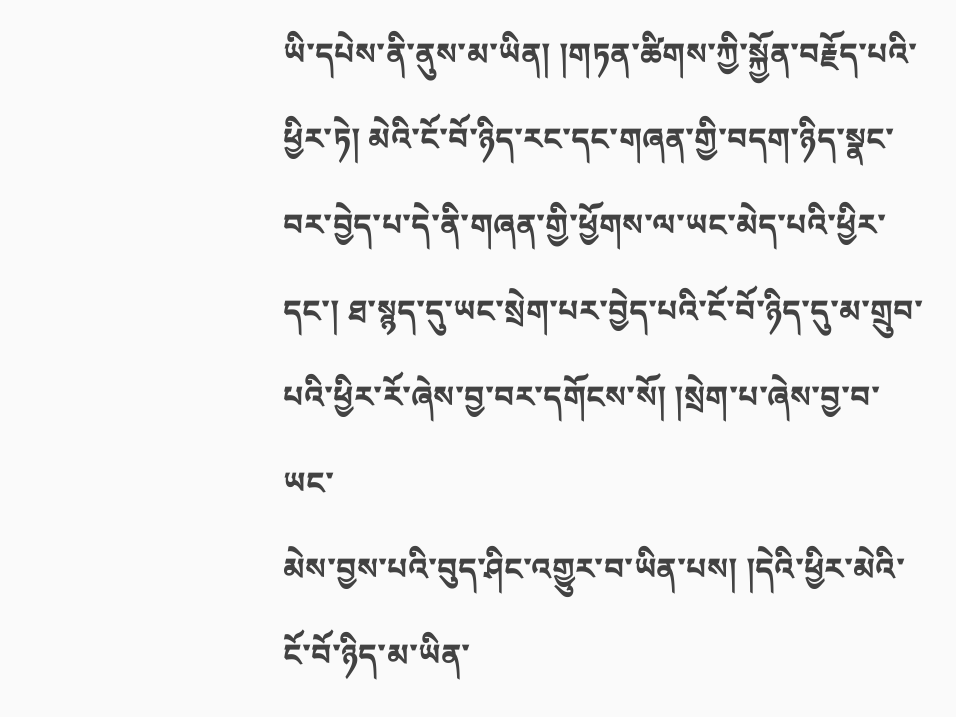ཡི་དཔེས་ནི་ནུས་མ་ཡིན། །གཏན་ཚིགས་ཀྱི་སྐྱོན་བརྗོད་པའི་ཕྱིར་ཏེ། མེའི་ངོ་བོ་ཉིད་རང་དང་གཞན་གྱི་བདག་ཉིད་སྣང་བར་བྱེད་པ་དེ་ནི་གཞན་གྱི་ཕྱོགས་ལ་ཡང་མེད་པའི་ཕྱིར་དང་། ཐ་སྙད་དུ་ཡང་སྲེག་པར་བྱེད་པའི་ངོ་བོ་ཉིད་དུ་མ་གྲུབ་པའི་ཕྱིར་རོ་ཞེས་བྱ་བར་དགོངས་སོ། །སྲེག་པ་ཞེས་བྱ་བ་ཡང་
མེས་བྱས་པའི་བུད་ཤིང་འགྱུར་བ་ཡིན་པས། །དེའི་ཕྱིར་མེའི་ངོ་བོ་ཉིད་མ་ཡིན་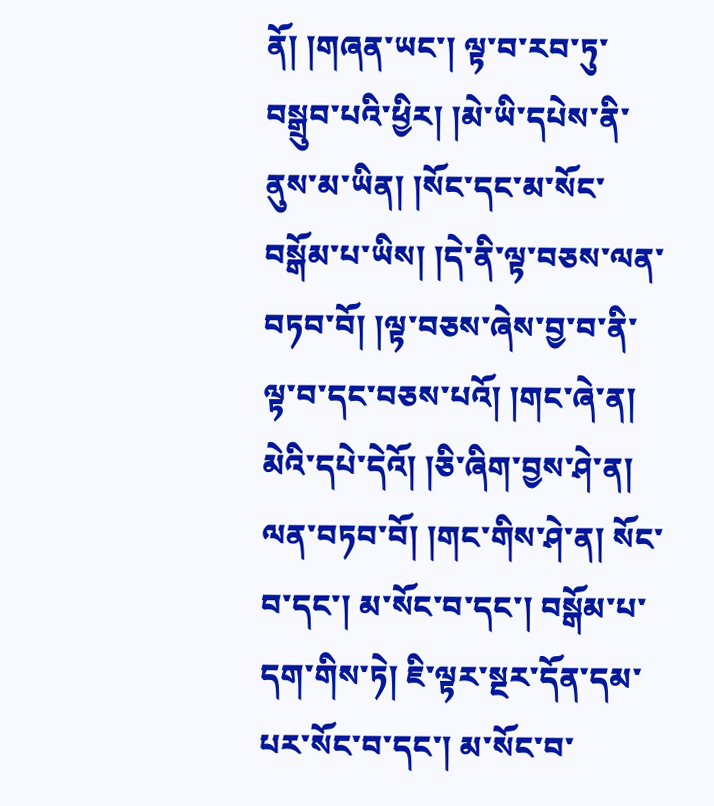ནོ། །གཞན་ཡང་། ལྟ་བ་རབ་ཏུ་བསྒྲུབ་པའི་ཕྱིར། །མེ་ཡི་དཔེས་ནི་ནུས་མ་ཡིན། །སོང་དང་མ་སོང་བསྒོམ་པ་ཡིས། །དེ་ནི་ལྟ་བཅས་ལན་བཏབ་བོ། །ལྟ་བཅས་ཞེས་བྱ་བ་ནི་ལྟ་བ་དང་བཅས་པའོ། །གང་ཞེ་ན།
མེའི་དཔེ་དེའོ། །ཅི་ཞིག་བྱས་ཤེ་ན། ལན་བཏབ་བོ། །གང་གིས་ཤེ་ན། སོང་བ་དང་། མ་སོང་བ་དང་། བསྒོམ་པ་དག་གིས་ཏེ། ཇི་ལྟར་སྔར་དོན་དམ་པར་སོང་བ་དང་། མ་སོང་བ་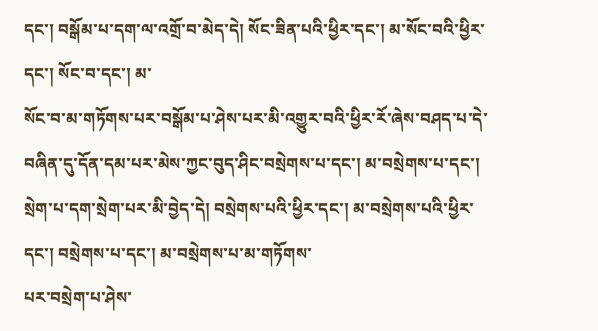དང་། བསྒོམ་པ་དག་ལ་འགྲོ་བ་མེད་དེ། སོང་ཟིན་པའི་ཕྱིར་དང་། མ་སོང་བའི་ཕྱིར་དང་། སོང་བ་དང་། མ་
སོང་བ་མ་གཏོགས་པར་བསྒོམ་པ་ཤེས་པར་མི་འགྱུར་བའི་ཕྱིར་རོ་ཞེས་བཤད་པ་དེ་བཞིན་དུ་དོན་དམ་པར་མེས་ཀྱང་བུད་ཤིང་བསྲེགས་པ་དང་། མ་བསྲེགས་པ་དང་། སྲེག་པ་དག་སྲེག་པར་མི་བྱེད་དེ། བསྲེགས་པའི་ཕྱིར་དང་། མ་བསྲེགས་པའི་ཕྱིར་དང་། བསྲེགས་པ་དང་། མ་བསྲེགས་པ་མ་གཏོགས་
པར་བསྲེག་པ་ཤེས་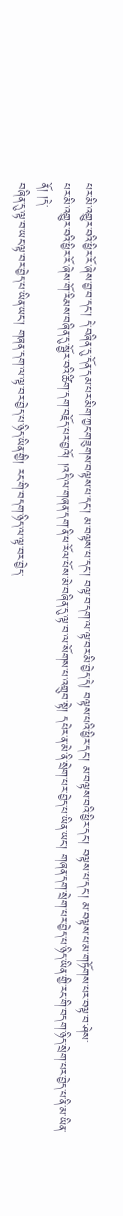པར་མི་འགྱུར་བའི་ཕྱིར་རོ་ཞེས་བྱ་བ་དང་། དེ་བཞིན་དུ་དོན་དམ་པར་མིག་ཀྱང་གཟུགས་བལྟས་པ་དང་། མ་བལྟས་པ་དང་། བལྟ་བ་དག་ལ་ལྟ་བར་མི་བྱེད་དེ། བལྟས་པའི་ཕྱིར་དང་། མ་བལྟས་བའི་ཕྱིར་དང་། བལྟས་པ་དང་། མ་བལྟས་པ་མ་གཏོགས་པར་བལྟ་བ་ཤེས་
པར་མི་འགྱུར་བའི་ཕྱིར་རོ་ཞེས་གོ་རིམས་བཞིན་དུ་སྦྱོར་བའི་ཚིག་དག་བརྗོད་པར་བྱའོ། །འདི་ལ་གཞན་དག་ནི་ཕ་རོལ་པོས་མེ་བཞིན་དུ་ལྟ་བ་ལ་སོགས་པ་འགྲུབ་སྟེ། དཔེར་ན་མེ་ནི་སྲེག་པར་བྱེད་པ་ཡིན་ཡང་། གཞན་དག་སྲེག་པར་བྱེད་པ་ཉིད་ཡིན་གྱི་རང་གི་བདག་ཉིད་སྲེག་པར་བྱེད་པ་ནི་མ་ཡིན་ནོ། །དེ་
བཞིན་དུ་ལྟ་བ་ཡང་ལྟ་བར་བྱེད་པ་ཡིན་ཡང་། གཞན་དག་ལ་ལྟ་བར་བྱེད་པ་ཉིད་ཡིན་གྱི། རང་གི་བདག་ཉིད་ལ་ལྟ་བར་བྱེད་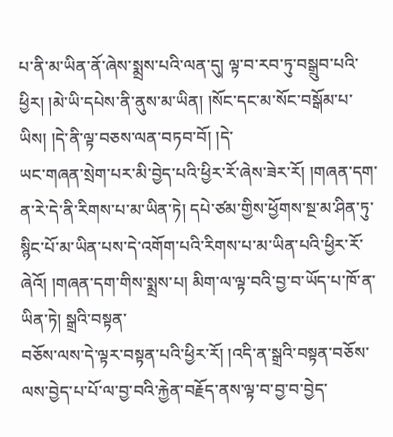པ་ནི་མ་ཡིན་ནོ་ཞེས་སྨྲས་པའི་ལན་དུ། ལྟ་བ་རབ་ཏུ་བསྒྲུབ་པའི་ཕྱིར། །མེ་ཡི་དཔེས་ནི་ནུས་མ་ཡིན། །སོང་དང་མ་སོང་བསྒོམ་པ་ཡིས། །དེ་ནི་ལྟ་བཅས་ལན་བཏབ་བོ། །དེ་
ཡང་གཞན་སྲེག་པར་མི་བྱེད་པའི་ཕྱིར་རོ་ཞེས་ཟེར་རོ། །གཞན་དག་ན་རེ་དེ་ནི་རིགས་པ་མ་ཡིན་ཏེ། དཔེ་ཙམ་གྱིས་ཕྱོགས་སྔ་མ་ཤིན་ཏུ་སྙིང་པོ་མ་ཡིན་པས་དེ་འགོག་པའི་རིགས་པ་མ་ཡིན་པའི་ཕྱིར་རོ་ཞེའོ། །གཞན་དག་གིས་སྨྲས་པ། མིག་ལ་ལྟ་བའི་བྱ་བ་ཡོད་པ་ཁོ་ན་ཡིན་ཏེ། སྒྲའི་བསྟན་
བཅོས་ལས་དེ་ལྟར་བསྟན་པའི་ཕྱིར་རོ། །འདི་ན་སྒྲའི་བསྟན་བཅོས་ལས་བྱེད་པ་པོ་ལ་བྱ་བའི་རྐྱེན་བརྗོད་ནས་ལྟ་བ་བྱ་བ་བྱེད་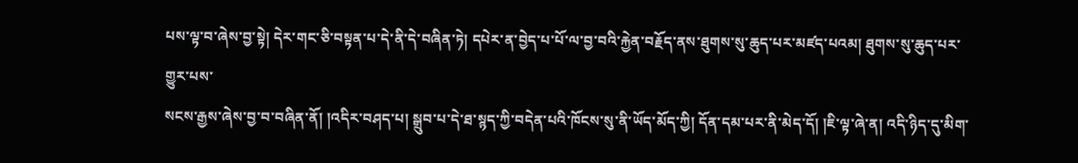པས་ལྟ་བ་ཞེས་བྱ་སྟེ། དེར་གང་ཅི་བསྟན་པ་དེ་ནི་དེ་བཞིན་ཏེ། དཔེར་ན་བྱེད་པ་པོ་ལ་བྱ་བའི་རྐྱེན་བརྗོད་ནས་ཐུགས་སུ་ཆུད་པར་མཛད་པའམ། ཐུགས་སུ་ཆུད་པར་གྱུར་པས་
སངས་རྒྱས་ཞེས་བྱ་བ་བཞིན་ནོ། །འདིར་བཤད་པ། སྒྲུབ་པ་དེ་ཐ་སྙད་ཀྱི་བདེན་པའི་ཁོངས་སུ་ནི་ཡོད་མོད་ཀྱི། དོན་དམ་པར་ནི་མེད་དོ། །ཇི་ལྟ་ཞེ་ན། འདི་ཉིད་དུ་མིག་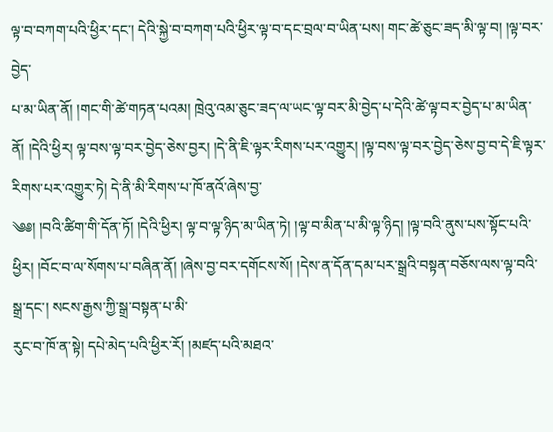ལྟ་བ་བཀག་པའི་ཕྱིར་དང་། དེའི་སྐྱེ་བ་བཀག་པའི་ཕྱིར་ལྟ་བ་དང་བྲལ་བ་ཡིན་པས། གང་ཚེ་ཅུང་ཟད་མི་ལྟ་བ། །ལྟ་བར་བྱེད་
པ་མ་ཡིན་ནོ། །གང་གི་ཚེ་གཏན་པའམ། ཁྲེའུ་འམ་ཅུང་ཟད་ལ་ཡང་ལྟ་བར་མི་བྱེད་པ་དེའི་ཚེ་ལྟ་བར་བྱེད་པ་མ་ཡིན་ནོ། །དེའི་ཕྱིར། ལྟ་བས་ལྟ་བར་བྱེད་ཅེས་བྱར། །དེ་ནི་ཇི་ལྟར་རིགས་པར་འགྱུར། །ལྟ་བས་ལྟ་བར་བྱེད་ཅེས་བྱ་བ་དེ་ཇི་ལྟར་རིགས་པར་འགྱུར་ཏེ། དེ་ནི་མི་རིགས་པ་ཁོ་ནའོ་ཞེས་བྱ་
༄༅། །བའི་ཚིག་གི་དོན་ཏོ། །དེའི་ཕྱིར། ལྟ་བ་ལྟ་ཉིད་མ་ཡིན་ཏེ། །ལྟ་བ་མིན་པ་མི་ལྟ་ཉིད། །ལྟ་བའི་ནུས་པས་སྟོང་པའི་ཕྱིར། །བོང་བ་ལ་སོགས་པ་བཞིན་ནོ། །ཞེས་བྱ་བར་དགོངས་སོ། །དེས་ན་དོན་དམ་པར་སྒྲའི་བསྟན་བཅོས་ལས་ལྟ་བའི་སྒྲ་དང་། སངས་རྒྱས་ཀྱི་སྒྲ་བསྟན་པ་མི་
རུང་བ་ཁོ་ན་སྟེ། དཔེ་མེད་པའི་ཕྱིར་རོ། །མཛད་པའི་མཐའ་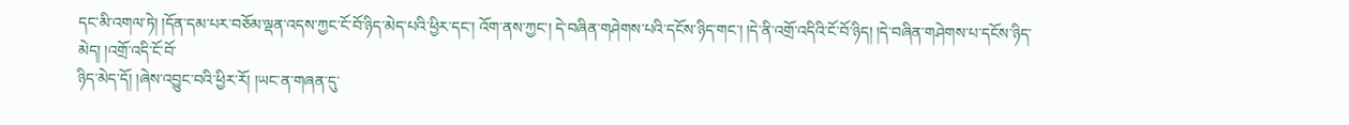དང་མི་འགལ་ཏེ། །དོན་དམ་པར་བཅོམ་ལྡན་འདས་ཀྱང་ངོ་བོ་ཉིད་མེད་པའི་ཕྱིར་དང་། འོག་ནས་ཀྱང་། དེ་བཞིན་གཤེགས་པའི་དངོས་ཉིད་གང་། །དེ་ནི་འགྲོ་འདིའི་ངོ་བོ་ཉིད། །དེ་བཞིན་གཤེགས་པ་དངོས་ཉིད་མེད། །འགྲོ་འདི་ངོ་བོ་
ཉིད་མེད་དོ། །ཞེས་འབྱུང་བའི་ཕྱིར་རོ། །ཡང་ན་གཞན་དུ་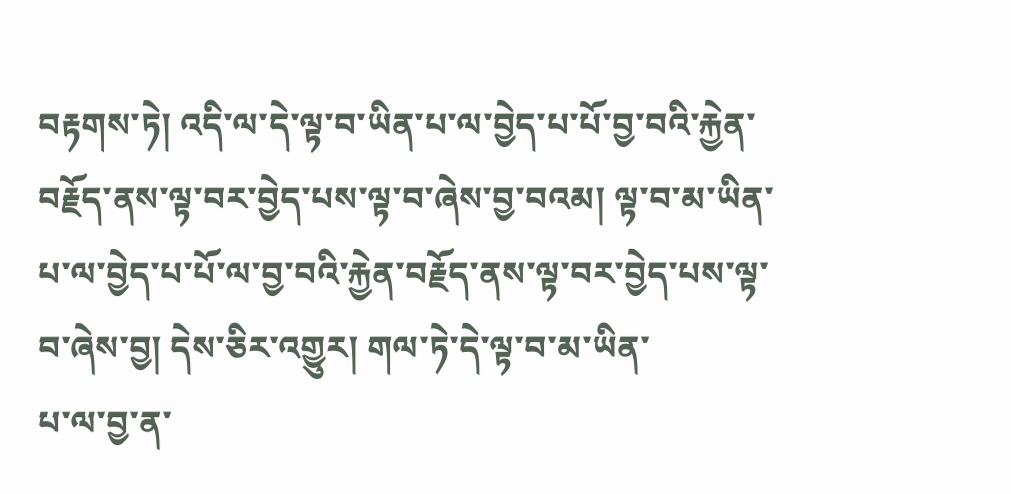བརྟགས་ཏེ། འདི་ལ་དེ་ལྟ་བ་ཡིན་པ་ལ་བྱེད་པ་པོ་བྱ་བའི་རྐྱེན་བརྗོད་ནས་ལྟ་བར་བྱེད་པས་ལྟ་བ་ཞེས་བྱ་བའམ། ལྟ་བ་མ་ཡིན་པ་ལ་བྱེད་པ་པོ་ལ་བྱ་བའི་རྐྱེན་བརྗོད་ནས་ལྟ་བར་བྱེད་པས་ལྟ་བ་ཞེས་བྱ། དེས་ཅིར་འགྱུར། གལ་ཏེ་དེ་ལྟ་བ་མ་ཡིན་
པ་ལ་བྱ་ན་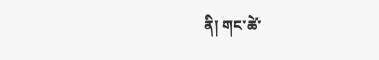ནི། གང་ཚེ་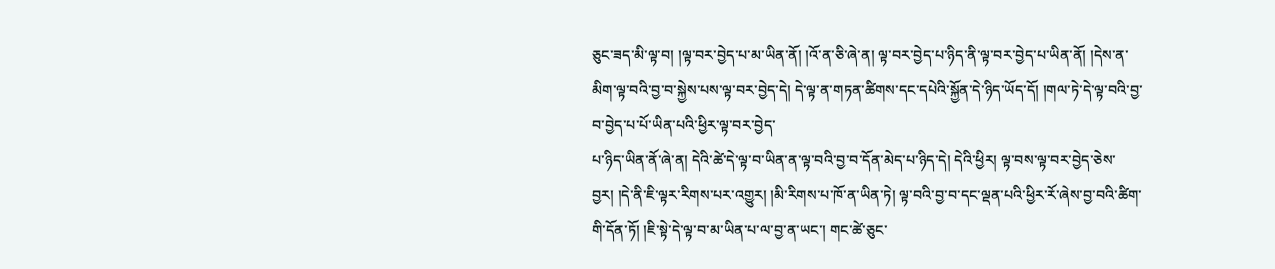ཅུང་ཟད་མི་ལྟ་བ། །ལྟ་བར་བྱེད་པ་མ་ཡིན་ནོ། །འོ་ན་ཅི་ཞེ་ན། ལྟ་བར་བྱེད་པ་ཉིད་ནི་ལྟ་བར་བྱེད་པ་ཡིན་ནོ། །དེས་ན་མིག་ལྟ་བའི་བྱ་བ་སྐྱེས་པས་ལྟ་བར་བྱེད་དེ། དེ་ལྟ་ན་གཏན་ཚིགས་དང་དཔེའི་སྐྱོན་དེ་ཉིད་ཡོད་དོ། །གལ་ཏེ་དེ་ལྟ་བའི་བྱ་བ་བྱེད་པ་པོ་ཡིན་པའི་ཕྱིར་ལྟ་བར་བྱེད་
པ་ཉིད་ཡིན་ནོ་ཞེ་ན། དེའི་ཚེ་དེ་ལྟ་བ་ཡིན་ན་ལྟ་བའི་བྱ་བ་དོན་མེད་པ་ཉིད་དེ། དེའི་ཕྱིར། ལྟ་བས་ལྟ་བར་བྱེད་ཅེས་བྱར། །དེ་ནི་ཇི་ལྟར་རིགས་པར་འགྱུར། །མི་རིགས་པ་ཁོ་ན་ཡིན་ཏེ། ལྟ་བའི་བྱ་བ་དང་ལྡན་པའི་ཕྱིར་རོ་ཞེས་བྱ་བའི་ཚིག་གི་དོན་ཏོ། །ཇི་སྟེ་དེ་ལྟ་བ་མ་ཡིན་པ་ལ་བྱ་ན་ཡང་། གང་ཚེ་ཅུང་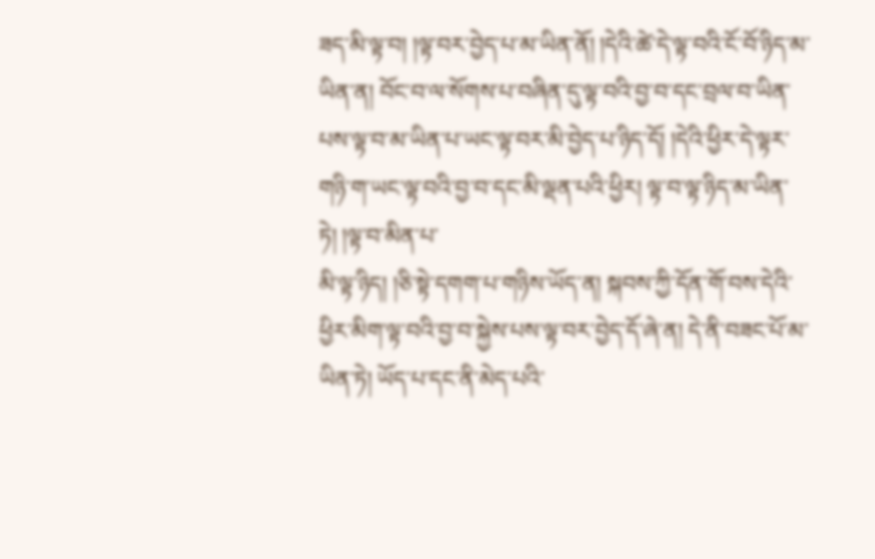ཟད་མི་ལྟ་བ། །ལྟ་བར་བྱེད་པ་མ་ཡིན་ནོ། །དེའི་ཚེ་དེ་ལྟ་བའི་ངོ་བོ་ཉིད་མ་ཡིན་ན། བོང་བ་ལ་སོགས་པ་བཞིན་དུ་ལྟ་བའི་བྱ་བ་དང་བྲལ་བ་ཡིན་པས་ལྟ་བ་མ་ཡིན་པ་ཡང་ལྟ་བར་མི་བྱེད་པ་ཉིད་དོ། །དེའི་ཕྱིར་དེ་ལྟར་གཉི་ག་ཡང་ལྟ་བའི་བྱ་བ་དང་མི་ལྡན་པའི་ཕྱིར། ལྟ་བ་ལྟ་ཉིད་མ་ཡིན་ཏེ། །ལྟ་བ་མིན་པ་
མི་ལྟ་ཉིད། །ཅི་སྟེ་དགག་པ་གཉིས་ཡོད་ན། སྐབས་ཀྱི་དོན་གོ་བས་དེའི་ཕྱིར་མིག་ལྟ་བའི་བྱ་བ་སྐྱེས་པས་ལྟ་བར་བྱེད་དོ་ཞེ་ན། དེ་ནི་བཟང་པོ་མ་ཡིན་ཏེ། ཡོད་པ་དང་ནི་མེད་པའི་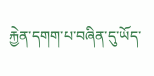རྐྱེན་དགག་པ་བཞིན་དུ་ཡོད་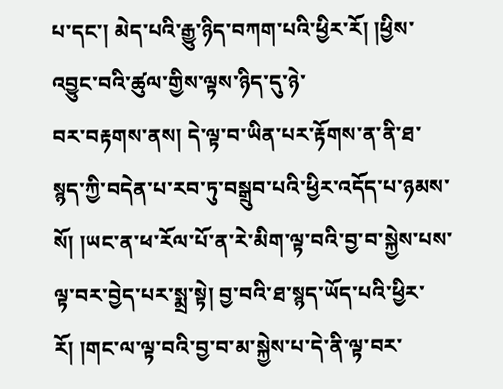པ་དང་། མེད་པའི་རྒྱུ་ཉིད་བཀག་པའི་ཕྱིར་རོ། །ཕྱིས་འབྱུང་བའི་ཚུལ་གྱིས་ལྟས་ཉིད་དུ་ཉེ་
བར་བརྟགས་ནས། དེ་ལྟ་བ་ཡིན་པར་རྟོགས་ན་ནི་ཐ་སྙད་ཀྱི་བདེན་པ་རབ་ཏུ་བསྒྲུབ་པའི་ཕྱིར་འདོད་པ་ཉམས་སོ། །ཡང་ན་ཕ་རོལ་པོ་ན་རེ་མིག་ལྟ་བའི་བྱ་བ་སྐྱེས་པས་ལྟ་བར་བྱེད་པར་སྨྲ་སྟེ། བྱ་བའི་ཐ་སྙད་ཡོད་པའི་ཕྱིར་རོ། །གང་ལ་ལྟ་བའི་བྱ་བ་མ་སྐྱེས་པ་དེ་ནི་ལྟ་བར་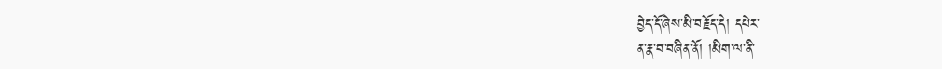བྱེད་དོ་ཞེས་མི་བརྗོད་དེ། དཔེར་
ན་རྣ་བ་བཞིན་ནོ། །མིག་ལ་ནི་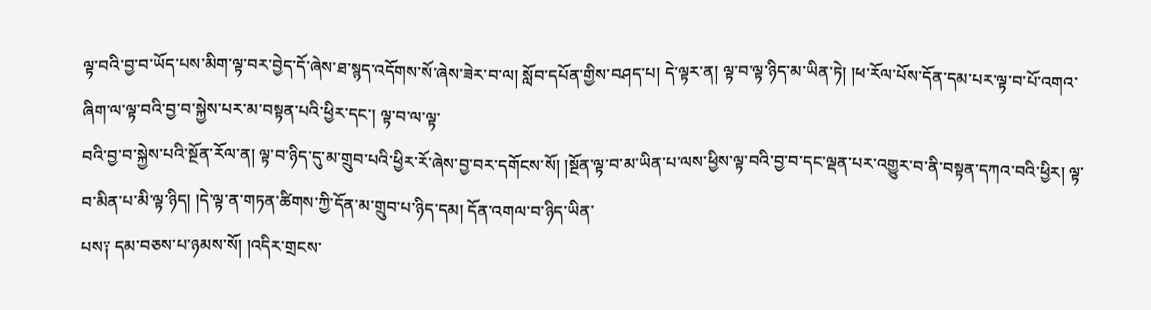ལྟ་བའི་བྱ་བ་ཡོད་པས་མིག་ལྟ་བར་བྱེད་དོ་ཞེས་ཐ་སྙད་འདོགས་སོ་ཞེས་ཟེར་བ་ལ། སློབ་དཔོན་གྱིས་བཤད་པ། དེ་ལྟར་ན། ལྟ་བ་ལྟ་ཉིད་མ་ཡིན་ཏེ། །ཕ་རོལ་པོས་དོན་དམ་པར་ལྟ་བ་པོ་འགའ་ཞིག་ལ་ལྟ་བའི་བྱ་བ་སྐྱེས་པར་མ་བསྟན་པའི་ཕྱིར་དང་། ལྟ་བ་ལ་ལྟ་
བའི་བྱ་བ་སྐྱེས་པའི་སྔོན་རོལ་ན། ལྟ་བ་ཉིད་དུ་མ་གྲུབ་པའི་ཕྱིར་རོ་ཞེས་བྱ་བར་དགོངས་སོ། །སྔོན་ལྟ་བ་མ་ཡིན་པ་ལས་ཕྱིས་ལྟ་བའི་བྱ་བ་དང་ལྡན་པར་འགྱུར་བ་ནི་བསྟན་དཀའ་བའི་ཕྱིར། ལྟ་བ་མིན་པ་མི་ལྟ་ཉིད། །དེ་ལྟ་ན་གཏན་ཚིགས་ཀྱི་དོན་མ་གྲུབ་པ་ཉིད་དམ། དོན་འགལ་བ་ཉིད་ཡིན་
པས༑ དམ་བཅས་པ་ཉམས་སོ། །འདིར་གྲངས་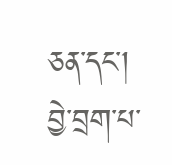ཅན་དང་། བྱེ་བྲག་པ་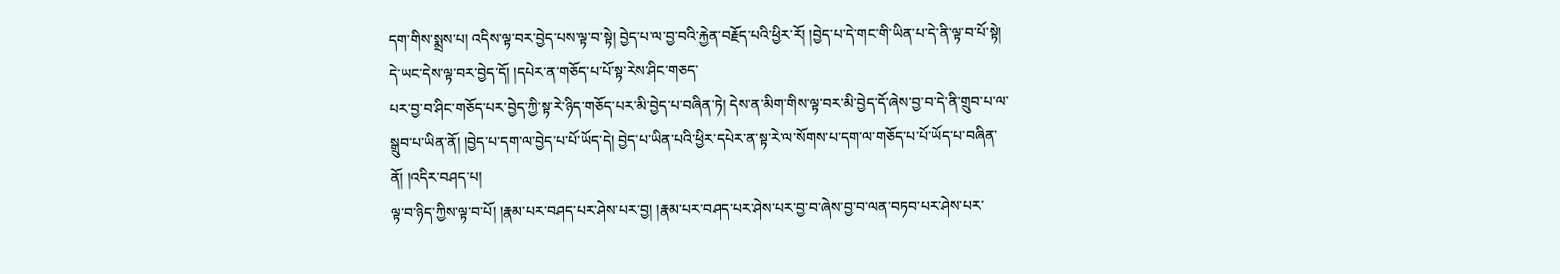དག་གིས་སྨྲས་པ། འདིས་ལྟ་བར་བྱེད་པས་ལྟ་བ་སྟེ། བྱེད་པ་ལ་བྱ་བའི་རྐྱེན་བརྗོད་པའི་ཕྱིར་རོ། །བྱེད་པ་དེ་གང་གི་ཡིན་པ་དེ་ནི་ལྟ་བ་པོ་སྟེ། དེ་ཡང་དེས་ལྟ་བར་བྱེད་དོ། །དཔེར་ན་གཅོད་པ་པོ་སྟ་རེས་ཤིང་གཅད་
པར་བྱ་བ་ཤིང་གཅོད་པར་བྱེད་ཀྱི་སྟ་རེ་ཉིད་གཅོད་པར་མི་བྱེད་པ་བཞིན་ཏེ། དེས་ན་མིག་གིས་ལྟ་བར་མི་བྱེད་དོ་ཞེས་བྱ་བ་དེ་ནི་གྲུབ་པ་ལ་སྒྲུབ་པ་ཡིན་ནོ། །བྱེད་པ་དག་ལ་བྱེད་པ་པོ་ཡོད་དེ། བྱེད་པ་ཡིན་པའི་ཕྱིར་དཔེར་ན་སྟ་རེ་ལ་སོགས་པ་དག་ལ་གཅོད་པ་པོ་ཡོད་པ་བཞིན་ནོ། །འདིར་བཤད་པ།
ལྟ་བ་ཉིད་ཀྱིས་ལྟ་བ་པོ། །རྣམ་པར་བཤད་པར་ཤེས་པར་བྱ། །རྣམ་པར་བཤད་པར་ཤེས་པར་བྱ་བ་ཞེས་བྱ་བ་ལན་བཏབ་པར་ཤེས་པར་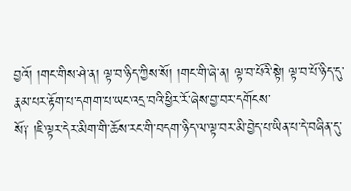བྱའོ། །གང་གིས་ཤེ་ན། ལྟ་བ་ཉིད་ཀྱིས་སོ། །གང་གི་ཞེ་ན། ལྟ་བ་པོའི་སྟེ། ལྟ་བ་པོ་ཉིད་དུ་རྣམ་པར་རྟོག་པ་དགག་པ་ཡང་འདྲ་བའི་ཕྱིར་རོ་ཞེས་བྱ་བར་དགོངས་
སོ༑ །ཇི་ལྟར་དེར་མིག་གི་ཆོས་རང་གི་བདག་ཉིད་ལ་ལྟ་བར་མི་བྱེད་པ་ཡིན་པ་དེ་བཞིན་དུ་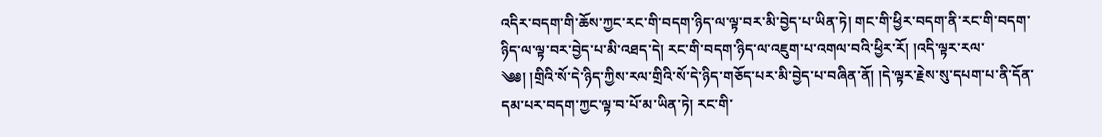འདིར་བདག་གི་ཆོས་ཀྱང་རང་གི་བདག་ཉིད་ལ་ལྟ་བར་མི་བྱེད་པ་ཡིན་ཏེ། གང་གི་ཕྱིར་བདག་ནི་རང་གི་བདག་ཉིད་ལ་ལྟ་བར་བྱེད་པ་མི་འཐད་དེ། རང་གི་བདག་ཉིད་ལ་འཇུག་པ་འགལ་བའི་ཕྱིར་རོ། །འདི་ལྟར་རལ་
༄༅། །གྲིའི་སོ་དེ་ཉིད་ཀྱིས་རལ་གྲིའི་སོ་དེ་ཉིད་གཅོད་པར་མི་བྱེད་པ་བཞིན་ནོ། །དེ་ལྟར་རྗེས་སུ་དཔག་པ་ནི་དོན་དམ་པར་བདག་ཀྱང་ལྟ་བ་པོ་མ་ཡིན་ཏེ། རང་གི་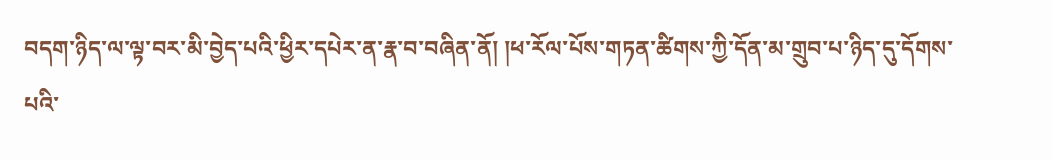བདག་ཉིད་ལ་ལྟ་བར་མི་བྱེད་པའི་ཕྱིར་དཔེར་ན་རྣ་བ་བཞིན་ནོ། །ཕ་རོལ་པོས་གཏན་ཚིགས་ཀྱི་དོན་མ་གྲུབ་པ་ཉིད་དུ་དོགས་
པའི་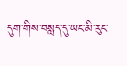དུག་གིས་བསླད་དུ་ཡང་མི་རུང་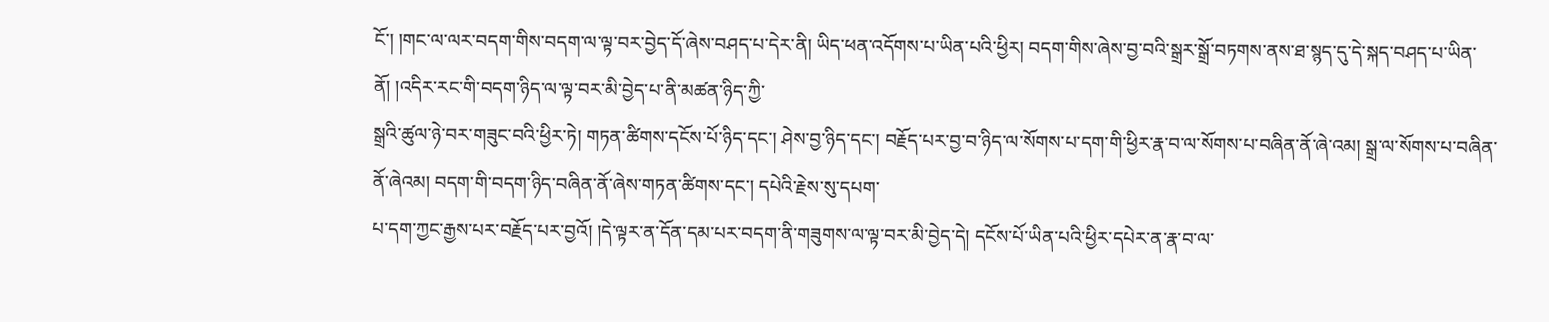ངོ་། །གང་ལ་ལར་བདག་གིས་བདག་ལ་ལྟ་བར་བྱེད་དོ་ཞེས་བཤད་པ་དེར་ནི། ཡིད་ཕན་འདོགས་པ་ཡིན་པའི་ཕྱིར། བདག་གིས་ཞེས་བྱ་བའི་སྒྲར་སྒྲོ་བཏགས་ནས་ཐ་སྙད་དུ་དེ་སྐད་བཤད་པ་ཡིན་ནོ། །འདིར་རང་གི་བདག་ཉིད་ལ་ལྟ་བར་མི་བྱེད་པ་ནི་མཚན་ཉིད་ཀྱི་
སྒྲའི་ཚུལ་ཉེ་བར་གཟུང་བའི་ཕྱིར་ཏེ། གཏན་ཚིགས་དངོས་པོ་ཉིད་དང་། ཤེས་བྱ་ཉིད་དང་། བརྗོད་པར་བྱ་བ་ཉིད་ལ་སོགས་པ་དག་གི་ཕྱིར་རྣ་བ་ལ་སོགས་པ་བཞིན་ནོ་ཞེ་འམ། སྒྲ་ལ་སོགས་པ་བཞིན་ནོ་ཞེའམ། བདག་གི་བདག་ཉིད་བཞིན་ནོ་ཞེས་གཏན་ཚིགས་དང་། དཔེའི་རྗེས་སུ་དཔག་
པ་དག་ཀྱང་རྒྱས་པར་བརྗོད་པར་བྱའོ། །དེ་ལྟར་ན་དོན་དམ་པར་བདག་ནི་གཟུགས་ལ་ལྟ་བར་མི་བྱེད་དེ། དངོས་པོ་ཡིན་པའི་ཕྱིར་དཔེར་ན་རྣ་བ་ལ་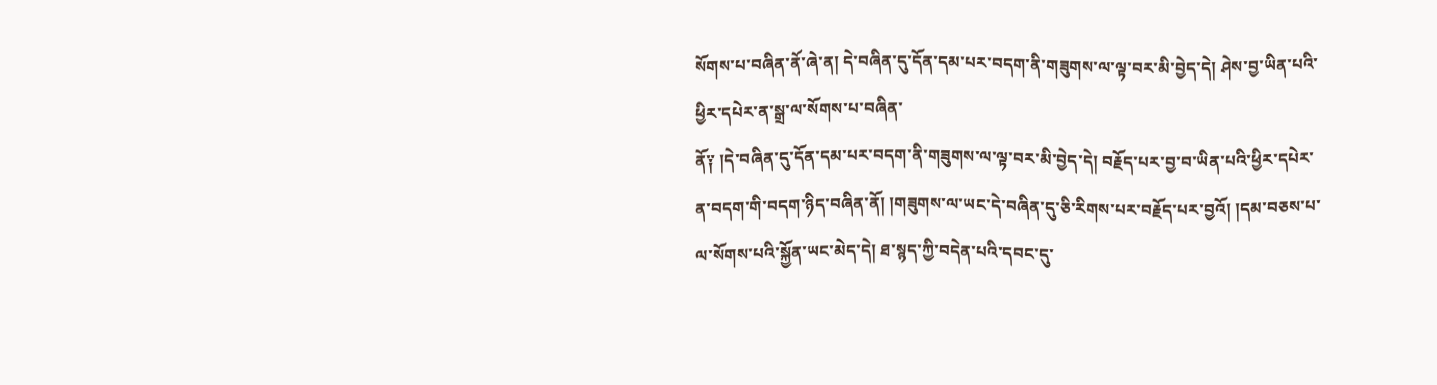སོགས་པ་བཞིན་ནོ་ཞེ་ན། དེ་བཞིན་དུ་དོན་དམ་པར་བདག་ནི་གཟུགས་ལ་ལྟ་བར་མི་བྱེད་དེ། ཤེས་བྱ་ཡིན་པའི་ཕྱིར་དཔེར་ན་སྒྲ་ལ་སོགས་པ་བཞིན་
ནོ༑ །དེ་བཞིན་དུ་དོན་དམ་པར་བདག་ནི་གཟུགས་ལ་ལྟ་བར་མི་བྱེད་དེ། བརྗོད་པར་བྱ་བ་ཡིན་པའི་ཕྱིར་དཔེར་ན་བདག་གི་བདག་ཉིད་བཞིན་ནོ། །གཟུགས་ལ་ཡང་དེ་བཞིན་དུ་ཅི་རིགས་པར་བརྗོད་པར་བྱའོ། །དམ་བཅས་པ་ལ་སོགས་པའི་སྐྱོན་ཡང་མེད་དེ། ཐ་སྙད་ཀྱི་བདེན་པའི་དབང་དུ་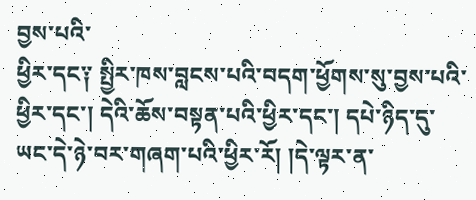བྱས་པའི་
ཕྱིར་དང༑ སྤྱིར་ཁས་བླངས་པའི་བདག་ཕྱོགས་སུ་བྱས་པའི་ཕྱིར་དང་། དེའི་ཆོས་བསྟན་པའི་ཕྱིར་དང་། དཔེ་ཉིད་དུ་ཡང་དེ་ཉེ་བར་གཞག་པའི་ཕྱིར་རོ། །དེ་ལྟར་ན་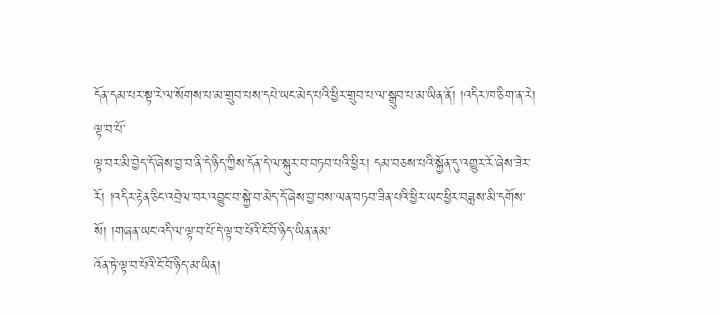དོན་དམ་པར་སྟ་རེ་ལ་སོགས་པ་མ་གྲུབ་པས་དཔེ་ཡང་མེད་པའི་ཕྱིར་གྲུབ་པ་ལ་སྒྲུབ་པ་མ་ཡིན་ནོ། །འདིར་ཁ་ཅིག་ན་རེ། ལྟ་བ་པོ་
ལྟ་བར་མི་བྱེད་དོ་ཞེས་བྱ་བ་ནི་དེ་ཉིད་ཀྱིས་དོན་དེ་ལ་སྐུར་བ་བཏབ་པའི་ཕྱིར། དམ་བཅས་པའི་སྐྱོན་དུ་འགྱུར་རོ་ཞེས་ཟེར་རོ། །འདིར་རྟེན་ཅིང་འབྲེལ་བར་འབྱུང་བ་སྐྱེ་བ་མེད་དོ་ཞེས་བྱ་བས་ལན་བཏབ་ཟིན་པའི་ཕྱིར་ཡང་ཕྱིར་བཟླས་མི་དགོས་སོ། །གཞན་ཡང་འདི་ལ་ལྟ་བ་པོ་དེ་ལྟ་བ་པོའི་ངོ་བོ་ཉིད་ཡིན་ནམ་
འོན་ཏེ་ལྟ་བ་པོའི་ངོ་བོ་ཉིད་མ་ཡིན།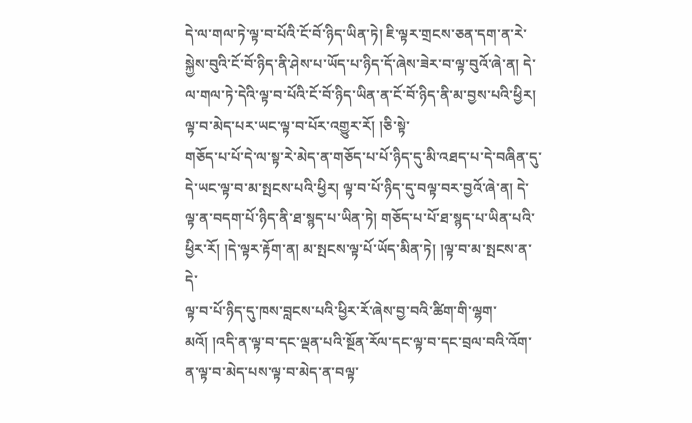དེ་ལ་གལ་ཏེ་ལྟ་བ་པོའི་ངོ་བོ་ཉིད་ཡིན་ཏེ། ཇི་ལྟར་གྲངས་ཅན་དག་ན་རེ་སྐྱེས་བུའི་ངོ་བོ་ཉིད་ནི་ཤེས་པ་ཡོད་པ་ཉིད་དོ་ཞེས་ཟེར་བ་ལྟ་བུའོ་ཞེ་ན། དེ་ལ་གལ་ཏེ་དེའི་ལྟ་བ་པོའི་ངོ་བོ་ཉིད་ཡིན་ན་ངོ་བོ་ཉིད་ནི་མ་བྱས་པའི་ཕྱིར། ལྟ་བ་མེད་པར་ཡང་ལྟ་བ་པོར་འགྱུར་རོ། །ཅི་སྟེ་
གཅོད་པ་པོ་དེ་ལ་སྟ་རེ་མེད་ན་གཅོད་པ་པོ་ཉིད་དུ་མི་འཐད་པ་དེ་བཞིན་དུ་དེ་ཡང་ལྟ་བ་མ་སྤངས་པའི་ཕྱིར། ལྟ་བ་པོ་ཉིད་དུ་བལྟ་བར་བྱའོ་ཞེ་ན། དེ་ལྟ་ན་བདག་པོ་ཉིད་ནི་ཐ་སྙད་པ་ཡིན་ཏེ། གཅོད་པ་པོ་ཐ་སྙད་པ་ཡིན་པའི་ཕྱིར་རོ། །དེ་ལྟར་རྟོག་ན། མ་སྤངས་ལྟ་པོ་ཡོད་མིན་ཏེ། །ལྟ་བ་མ་སྤངས་ན་དེ་
ལྟ་བ་པོ་ཉིད་དུ་ཁས་བླངས་པའི་ཕྱིར་རོ་ཞེས་བྱ་བའི་ཚིག་གི་ལྷག་མའོ། །འདི་ན་ལྟ་བ་དང་ལྡན་པའི་སྔོན་རོལ་དང་ལྟ་བ་དང་བྲལ་བའི་འོག་ན་ལྟ་བ་མེད་པས་ལྟ་བ་མེད་ན་བལྟ་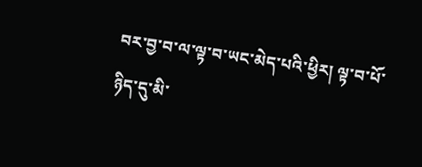བར་བྱ་བ་ལ་ལྟ་བ་ཡང་མེད་པའི་ཕྱིར། ལྟ་བ་པོ་ཉིད་དུ་མི་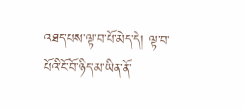འཐད་པས་ལྟ་བ་པོ་མེད་དེ། ལྟ་བ་པོའི་ངོ་བོ་ཉིད་མ་ཡིན་ནོ་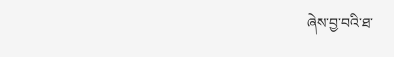ཞེས་བྱ་བའི་ཐ་